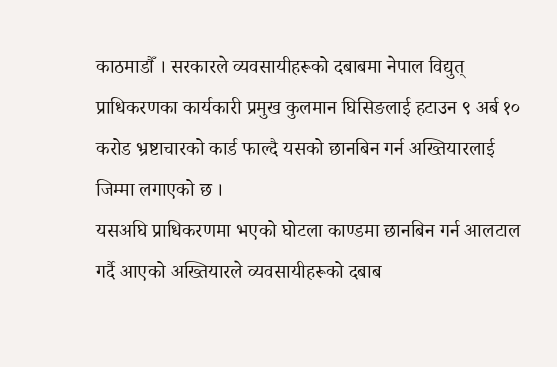काठमाडौँ । सरकारले व्यवसायीहरूको दबाबमा नेपाल विद्युत् प्राधिकरणका कार्यकारी प्रमुख कुलमान घिसिङलाई हटाउन ९ अर्ब १० करोड भ्रष्टाचारको कार्ड फाल्दै यसको छानबिन गर्न अख्तियारलाई जिम्मा लगाएको छ ।
यसअघि प्राधिकरणमा भएको घोटला काण्डमा छानबिन गर्न आलटाल गर्दै आएको अख्तियारले व्यवसायीहरूको दबाब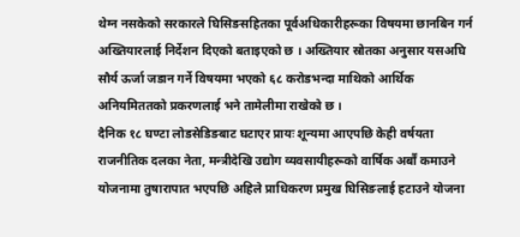थेग्न नसकेको सरकारले घिसिङसहितका पूर्वअधिकारीहरूका विषयमा छानबिन गर्न अख्तियारलाई निर्देशन दिएको बताइएको छ । अख्तियार स्रोतका अनुसार यसअघि सौर्य ऊर्जा जडान गर्ने विषयमा भएको ६८ करोडभन्दा माथिको आर्थिक अनियमिततको प्रकरणलाई भने तामेलीमा राखेको छ ।
दैनिक १८ घण्टा लोडसेडिङबाट घटाएर प्रायः शून्यमा आएपछि केही वर्षयता राजनीतिक दलका नेता, मन्त्रीदेखि उद्योग व्यवसायीहरूको वार्षिक अर्बौं कमाउने योजनामा तुषारापात भएपछि अहिले प्राधिकरण प्रमुख घिसिङलाई हटाउने योजना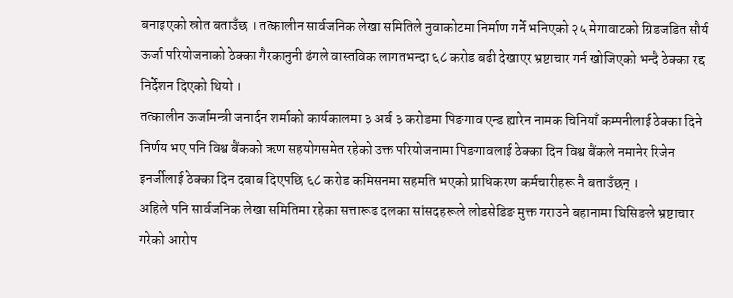बनाइएको स्रोत बताउँछ । तत्कालीन सार्वजनिक लेखा समितिले नुवाकोटमा निर्माण गर्ने भनिएको २५ मेगावाटको ग्रिडजडित सौर्य ऊर्जा परियोजनाको ठेक्का गैरकानुनी ढंगले वास्तविक लागतभन्दा ६८ करोड बढी देखाएर भ्रष्टाचार गर्न खोजिएको भन्दै ठेक्का रद्द निर्देशन दिएको थियो ।
तत्कालीन ऊर्जामन्त्री जनार्दन शर्माको कार्यकालमा ३ अर्ब ३ करोडमा पिङगाव एन्ड ह्यारेन नामक चिनियाँ कम्पनीलाई ठेक्का दिने निर्णय भए पनि विश्व बैंकको ऋण सहयोगसमेत रहेको उक्त परियोजनामा पिङगावलाई ठेक्का दिन विश्व बैंकले नमानेर रिजेन इनर्जीलाई ठेक्का दिन दबाब दिएपछि ६८ करोड कमिसनमा सहमति भएको प्राधिकरण कर्मचारीहरू नै बताउँछन् ।
अहिले पनि सार्वजनिक लेखा समितिमा रहेका सत्तारूढ दलका सांसदहरूले लोडसेडिङ मुक्त गराउने बहानामा घिसिङले भ्रष्टाचार गरेको आरोप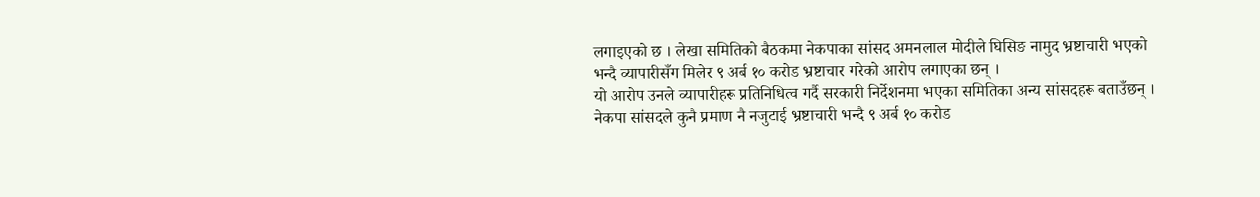लगाइएको छ । लेखा समितिको बैठकमा नेकपाका सांसद अमनलाल मोदीले घिसिङ नामुद भ्रष्टाचारी भएको भन्दै व्यापारीसँग मिलेर ९ अर्ब १० करोड भ्रष्टाचार गरेको आरोप लगाएका छन् ।
यो आरोप उनले व्यापारीहरू प्रतिनिधित्व गर्दै सरकारी निर्देशनमा भएका समितिका अन्य सांसदहरू बताउँछन् । नेकपा सांसदले कुनै प्रमाण नै नजुटाई भ्रष्टाचारी भन्दै ९ अर्ब १० करोड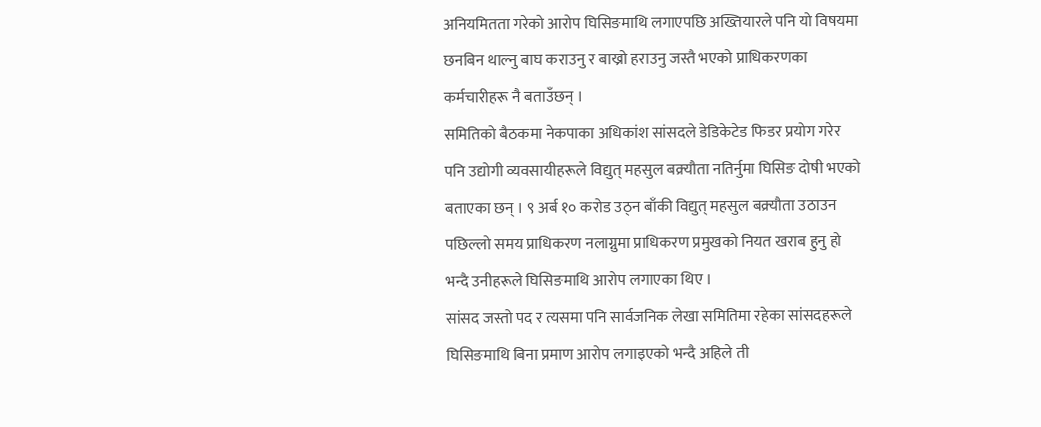अनियमितता गरेको आरोप घिसिङमाथि लगाएपछि अख्तियारले पनि यो विषयमा छनबिन थाल्नु बाघ कराउनु र बाख्रो हराउनु जस्तै भएको प्राधिकरणका कर्मचारीहरू नै बताउँछन् ।
समितिको बैठकमा नेकपाका अधिकांश सांसदले डेडिकेटेड फिडर प्रयोग गरेर पनि उद्योगी व्यवसायीहरूले विद्युत् महसुल बक्र्यौता नतिर्नुमा घिसिङ दोषी भएको बताएका छन् । ९ अर्ब १० करोड उठ्न बाँकी विद्युत् महसुल बक्र्यौता उठाउन पछिल्लो समय प्राधिकरण नलाग्नुमा प्राधिकरण प्रमुखको नियत खराब हुनु हो भन्दै उनीहरूले घिसिङमाथि आरोप लगाएका थिए ।
सांसद जस्तो पद र त्यसमा पनि सार्वजनिक लेखा समितिमा रहेका सांसदहरूले घिसिङमाथि बिना प्रमाण आरोप लगाइएको भन्दै अहिले ती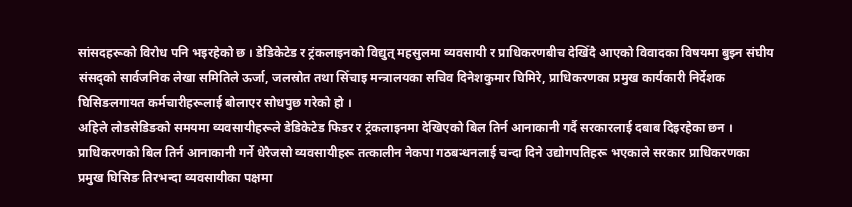सांसदहरूको विरोध पनि भइरहेको छ । डेडिकेटेड र ट्रंकलाइनको विद्युत् महसुलमा व्यवसायी र प्राधिकरणबीच देखिँदै आएको विवादका विषयमा बुझ्न संघीय संसद्को सार्वजनिक लेखा समितिले ऊर्जा, जलस्रोत तथा सिँचाइ मन्त्रालयका सचिव दिनेशकुमार घिमिरे, प्राधिकरणका प्रमुख कार्यकारी निर्देशक घिसिङलगायत कर्मचारीहरूलाई बोलाएर सोधपुछ गरेको हो ।
अहिले लोडसेडिङको समयमा व्यवसायीहरूले डेडिकेटेड फिडर र ट्रंकलाइनमा देखिएको बिल तिर्न आनाकानी गर्दै सरकारलाई दबाब दिइरहेका छन । प्राधिकरणको बिल तिर्न आनाकानी गर्ने धेरैजसो व्यवसायीहरू तत्कालीन नेकपा गठबन्धनलाई चन्दा दिने उद्योगपतिहरू भएकाले सरकार प्राधिकरणका प्रमुख घिसिङ तिरभन्दा व्यवसायीका पक्षमा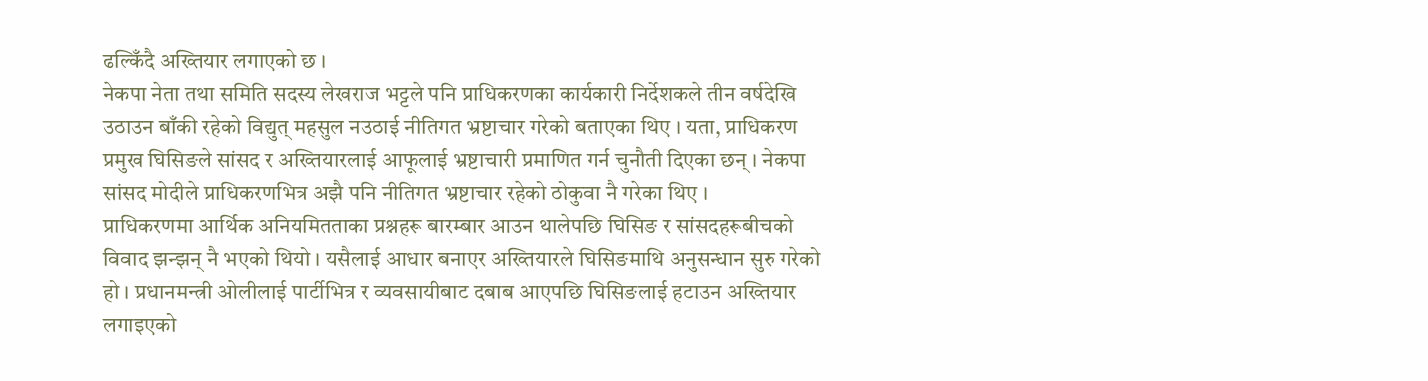ढल्किँदै अख्तियार लगाएको छ ।
नेकपा नेता तथा समिति सदस्य लेखराज भट्टले पनि प्राधिकरणका कार्यकारी निर्देशकले तीन वर्षदेखि उठाउन बाँकी रहेको विद्युत् महसुल नउठाई नीतिगत भ्रष्टाचार गरेको बताएका थिए । यता, प्राधिकरण प्रमुख घिसिङले सांसद र अख्तियारलाई आफूलाई भ्रष्टाचारी प्रमाणित गर्न चुनौती दिएका छन् । नेकपा सांसद मोदीले प्राधिकरणभित्र अझै पनि नीतिगत भ्रष्टाचार रहेको ठोकुवा नै गरेका थिए ।
प्राधिकरणमा आर्थिक अनियमितताका प्रश्नहरू बारम्बार आउन थालेपछि घिसिङ र सांसदहरूबीचको विवाद झन्झन् नै भएको थियो । यसैलाई आधार बनाएर अख्तियारले घिसिङमाथि अनुसन्धान सुरु गरेको हो । प्रधानमन्त्री ओलीलाई पार्टीभित्र र व्यवसायीबाट दबाब आएपछि घिसिङलाई हटाउन अख्तियार लगाइएको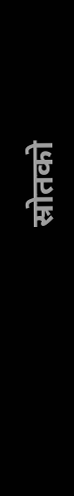स्रोतको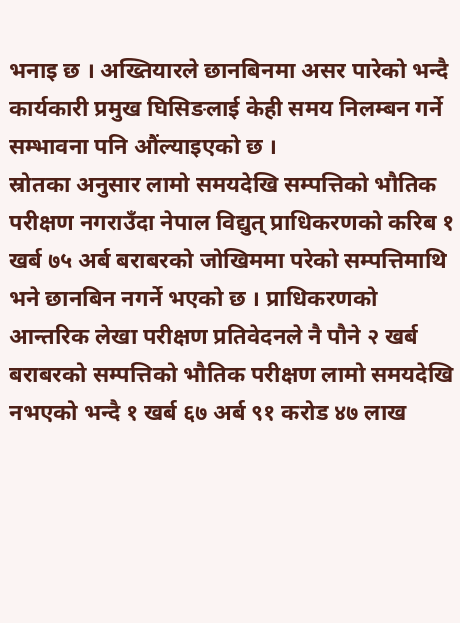भनाइ छ । अख्तियारले छानबिनमा असर पारेको भन्दै कार्यकारी प्रमुख घिसिङलाई केही समय निलम्बन गर्ने सम्भावना पनि औंल्याइएको छ ।
स्रोतका अनुसार लामो समयदेखि सम्पत्तिको भौतिक परीक्षण नगराउँदा नेपाल विद्युत् प्राधिकरणको करिब १ खर्ब ७५ अर्ब बराबरको जोखिममा परेको सम्पत्तिमाथि भने छानबिन नगर्ने भएको छ । प्राधिकरणको आन्तरिक लेखा परीक्षण प्रतिवेदनले नै पौने २ खर्ब बराबरको सम्पत्तिको भौतिक परीक्षण लामो समयदेखि नभएको भन्दै १ खर्ब ६७ अर्ब ९१ करोड ४७ लाख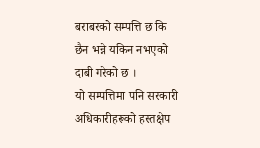बराबरको सम्पत्ति छ कि छैन भन्ने यकिन नभएको दाबी गरेको छ ।
यो सम्पत्तिमा पनि सरकारी अधिकारीहरूको हस्तक्षेप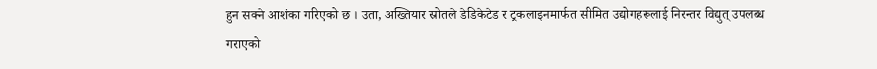हुन सक्ने आशंका गरिएको छ । उता, अख्तियार स्रोतले डेडिकेटेड र ट्रकलाइनमार्फत सीमित उद्योगहरूलाई निरन्तर विद्युत् उपलब्ध गराएको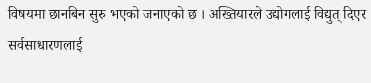विषयमा छानबिन सुरु भएको जनाएको छ । अख्तियारले उद्योगलाई विद्युत् दिएर सर्वसाधारणलाई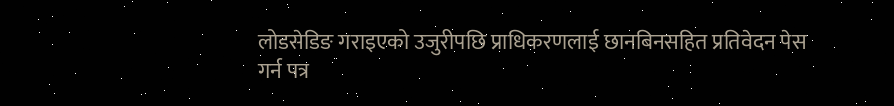लोडसेडिङ गराइएको उजुरीपछि प्राधिकरणलाई छानबिनसहित प्रतिवेदन पेस गर्न पत्र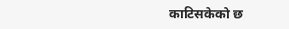काटिसकेको छ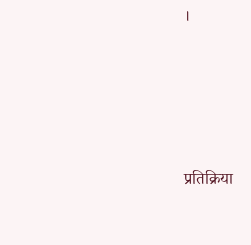।





प्रतिक्रिया